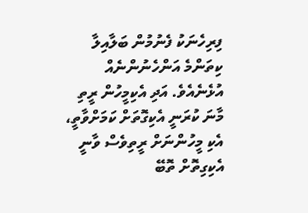ފިރިހެނަކު ފެނުމުން ބަލާއިލާ ކިތަންމެ އަންހެނުންނެއް އުޅެނެއެވެ. އަދި އެކިމީހުން ރީތި މާނަ ކުރަނީ އެކިގޮތަށް ކަމަށްވާތީ، އެކި މީހުންނަށް ރީތިވެސް ވާނީ އެކިގިތޮށް ތޮބޭ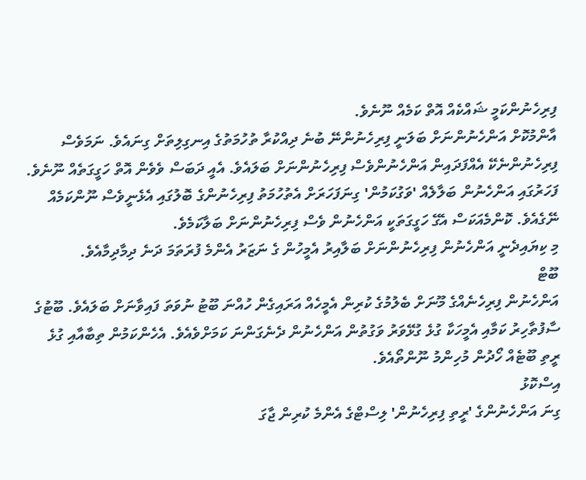ފިރިހެނުންކަމީ ޝައްކެއް އޮތް ކަމެއް ނޫނެވެ.
އާންމުކޮށް އަންހެނުންނަށް ބަލަނީ ފިރިހެނުންނޭ ބުނެ ދިއްކުރާ ތުހުމަތުގެ އިނގިލިތަށް ގިނައެވެ. ނަމަވެސް ފިރިހެނުންނެކޭ އެއްފަދައިން އަންހެނުންވެސް ފިރިހެނުންނަށް ބަލައެވެ. އެއީ ދަބަސް ވެވެން އޮތް ހަގީގަތެއް ނޫނެވެ.
ފަހަރުގައި އަންހެނުން ބަލާލެއް 'ވަގުކަމުން' ގިނަފަހަރަށް އެތުހުމަތު ފިރިހެނުންގެ ބޮލުގައި އެޅެނީވެސް ނޫންކަމެއް ނޭގެއެވެ. ކޮންމެއަކަސް އެގޭ ހަގީގަތަކީ އަންހެނުން ވެސް ފިރިހެނުންނަށް ބަލާކަމެވެ.
މި ކިޔައިދެނީ އަންހެނުން ފިރިހެނުންނަށް ބަލާއިރު އެމީހުން ގެ ނަޒަރު އެންމެ ފުރަތަމަ ދަނެ ދިމާދިމާއެވެ.
ބޫޓް
އަންހެނުން ފިރިހެނެއްގެ މޫނަށް ބެލުމުގެ ކުރިން އެމީހެއް އަރައިގެން ހުއްނަ ބޫޓު ނުވަތަ ފައިވާނަށް ބަލައެވެ. ބޫޓުގެ ސާފުތާހިރު ކަމާއި އެމީހަކާ ގުޅެ ގުޅޭވަރު ވަގުތުން އަންހެނުން ދެނެގަންނަ ކަމަށްވެއެވެ. އެހެންކަމުން ތިބާއާއި ގުޅެ ރީތި ބޫޓެއް ހޯދުން މުހިންމު ނޫންތޯއެވެ.
އިސްކޮޅު
ގިނަ އަންހެނުންގެ 'ރީތި ފިރިހެނުން' ލިސްޓްގެ އެންމެ ކުރިން ޖާގަ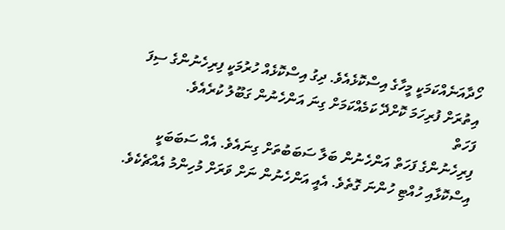ހޯދާއަނެއްކަމަކީ މީހާގެ އިސްކޮޅެއެވެ. ދިގު އިސްކޮޅެއް ހުރުމަކީ ފިރިހެނުންގެ ސިފަ އިތުރަށް ފުރިހަމަ ކޮށްދޭ ކަމެއްކަމަށް ގިނަ އަންހެނުން ގަބޫލު ކުރެއެވެ.
ފަހަތް
ފިރިހެނުންގެ ފަހަތް އަންހެނުން ބަލާ ސަބަބުތަށް ގިނައެވެ. އެއް ސަބަބަކީ އިސްކޮޅާއި ހުއްޓި ހުންނަ ގޮތެވެ. އެއީ އަންހެނުން ނަށް ވަރަށް މުހިންމު އެއްޗެކެވެ.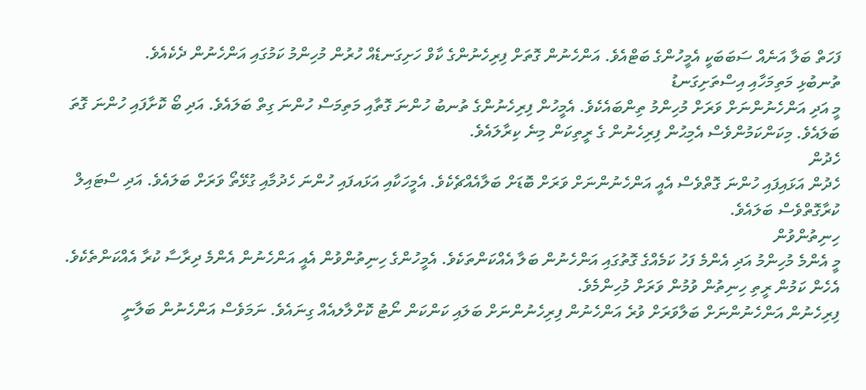ފަހަތް ބަލާ އަނެއް ސަބަބަކީ އެމީހުންގެ ބަޓްއެވެ. އަންހެނުން ގޮތަށް ފިރިހެނުންގެ ކާވް ހަށިގަނޑެއް ހުރުން މުހިންމު ކަމުގައި އަންހެނުން ދެކެއެވެ.
ތުނބުޅި މަތިމަހާއި އިސްތަށިގަނޑު
މީ އަދި އަންހެނުންނަށް ވަރަށް މުހިންމު ތިންބައެކެވެ. އެމީހުން ފިރިހެނުންގެ ތުނބު ހުންނަ ގޮތާއި މަތިމަސް ހުންނަ ގިތް ބަލައެވެ. އަދި ބޯ ކޮށާފައި ހުންނަ ގޮތަ ބަލައެވެ. މިކަންކަމުންވެސް އެމިޙުން ފިރިހެނުން ގެ ރީތިކަން މިނެ ކިރާލައެވެ.
ހެދުން
ހެދުން އަޅައިފައި ހުންނަ ގޮތްވެސް އެއީ އަންހެނުންނަށް ވަރަށް ބޮޑަށް ބަލާއެއްޗެކެވެ. އެމީހަކާއި އަޅައފައި ހުންނަ ހެދުމާއި ގުޅޭތޯ ވަރަށް ބަލައެވެ. އަދި ސްޓައިލް ކުރާގޮތްވެސް ބަލައެވެ.
ހިނިތުންވުން
މީ އެންމެ މުހިންމު އަދި އެންމެ ފަހު ކަމެއްގެ ގޮތުގައި އަންހެނުން ބަލާ އެއްކަންތަކެވެ. އެމީހުންގެ ހިނިތުންވުން އެއީ އަންހެނުން އެންމެ ދިރާސާ ކުރާ އެއްކަންތެކެވެ. އެހެން ކަމުން ރީތި ހިނިތުން ވުމުން ވަރަށް މުހިންމެވެ.
ފިރިހެނުން އަންހެނުންނަށް ބަލާވަރަށް ވުރެ އަންހެނުން ފިރިހެނުންނަށް ބަލައި ކަންކަން ނޯޓު ކޮށްލާލއެއް ގިނައެވެ. ނަމަވެސް އަންހެނުން ބަލާނީ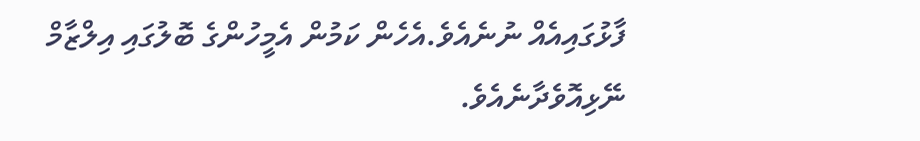ފާޅުގައިއެއް ނުނެއެވެ.އެހެން ކަމުން އެމީހުންގެ ބޮލުގައި އިލްޒާމް ނޭޅިއޮވެދާނެއެވެ.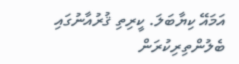އަމައޭ ކިޔާބަލަ. ކީރިތި ޤުރުއާނުގައި ބެލުންތިރިކުރަން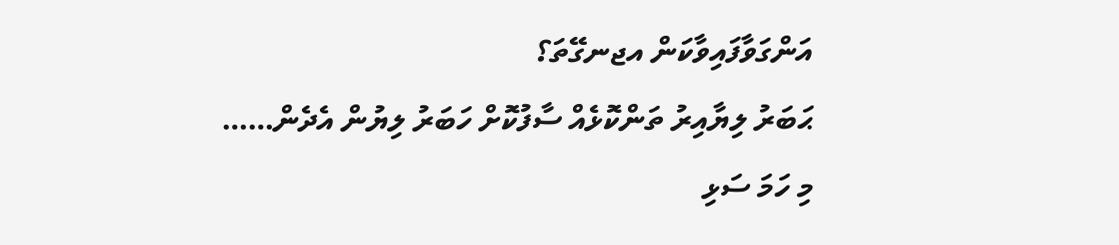އަންގަވާފައިވާކަން އޖނގޭތަ؟
ޙަބަރު ލިޔާއިރު ތަންކޮޅެއް ސާފުކޮށް ހަބަރު ލިޔުން އެދެން……
މި ހަމަ ސަޅި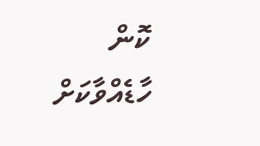ކޮން ހާޑެއްވާކަށް